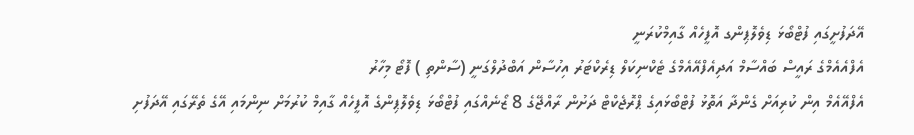އޭދަފުށީގައި ފުޓްބޯޅަ ޑިވެލޮޕިންގ އޮފީހެއް ގާއިމްކުރަނީ
އެފްއެއެމްގެ ރައީސް ބައްސާމް އަދިއެފްއޭއެމްގެ ޓެކްނިކަލް ޑިރެކްޓަރު އިހުސާން އަބްދުލްގަނީ (ސާންތި ) ފޮޓޯ މިހާރު
އެފްއޭއެމް އިން ކުރިއަށް ގެންދާ އަތޮޅު ފުޓްބޯޅައިގެ ޕްރޮޖެކްޓް ދަށުން ރާއްޖޭގެ 8 ޒޯނެއްގައި ފުޓްބޯޅަ ޑިވެލޮޕިންގެ އޮފީހެއް ގާއިމް ކުރުމަށް ނިންމައި އޭގެ ތެރޭގައި އޭދަފުށި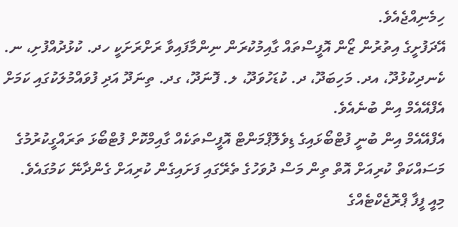ހިމެނިއްޖެއެވެ.
އޭދަފުށީގެ އިތުރުން ޒޯން އޮފީސްތައް ގާއިމުކުރަން ނިންމާފައިވާ ރަށްރަށަކީ ހދ. ކުޅުދުއްފުށި، ނ. ކެނދިކުޅުދޫ، އދ. މަހިބަދޫ، ދ. ކުޑަހުވަދޫ، ލ. ފޮނަދޫ، ގދ. ތިނަދޫ އަދި ފުވައްމުލަކުގައި ކަމަށް އެފްއޭއެމް އިން ބުނެއެވެ.
އެފްއޭއެމް އިން ބުނީ ފުޓްބޯޅައިގެ ޑިވެލޮޕްމަންޓް އޮފީސްތަކެއް ގާއިމްކޮށް ފުޓްބޯޅަ ތަރައްގީކުރުމުގެ މަސައްކަތް ކުރިއަށް އޮތް ތިން މަސް ދުވަހުގެ ތެރޭގައި ފަށައިގެން ކުރިއަށް ގެންދާނޭ ކަމުގައެވެ.
މިއީ ފީފާ ޕްރޮޖެކްޓެއްގެ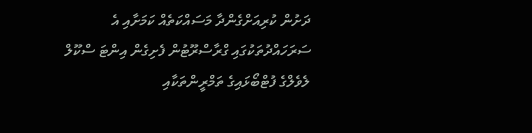ދަށުން ކުރިއަށްގެންދާ މަސައްކަތެއް ކަމަށާއި އެ ސަރަހައްދުތަކުގައި ގްރާސްރޫޓުން ފެށިގެން އިންޓަ ސްކޫލް ލެވެލްގެ ފުޓްބޯޅައިގެ ތަމްރީންތަކާއި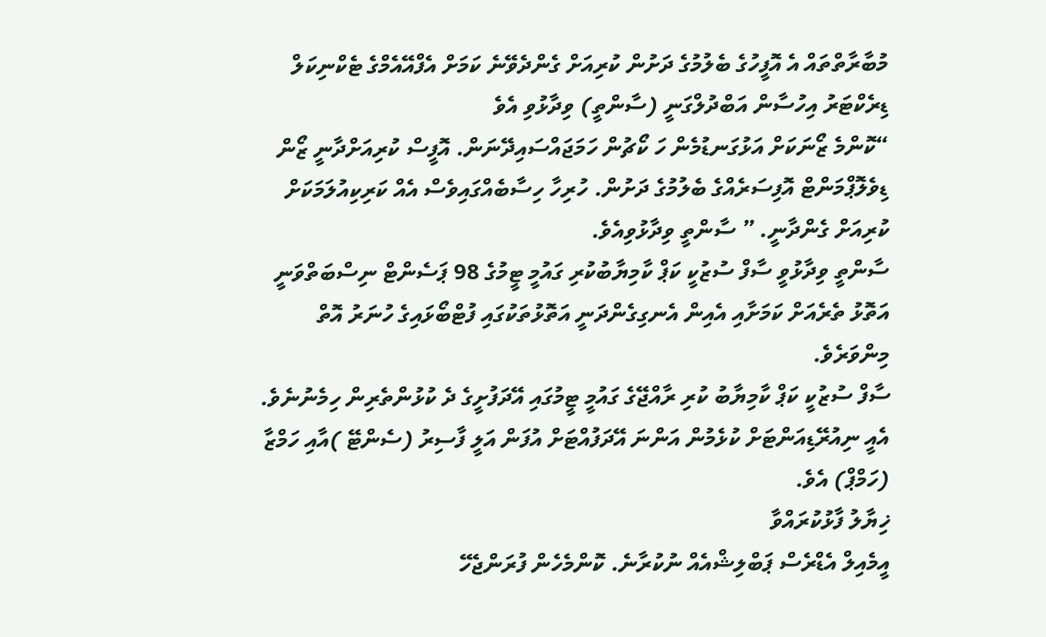މުބާރާތްތައް އެ އޮފީހުގެ ބެލުމުގެ ދަށުން ކުރިއަށް ގެންދެވޭނެ ކަމަށް އެފްއޭއެމްގެ ޓެކްނިކަލް ޑިރެކްޓަރު އިހުސާން އަބްދުލްގަނީ (ސާންތީ) ވިދާޅުވި އެވެ
“ކޮންމެ ޒޯނަކަށް އަޅުގަނޑުމެން ހަ ކޯޗުން ހަމަޖައްސައިދޭނަން. އޮފީސް ކުރިއަށްދާނީ ޒޯން ޑިވެލޮޕްމަންޓް އޮފިސަރެއްގެ ބެލުމުގެ ދަށުން. ހުރިހާ ހިސާބެއްގައިވެސް އެއް ކަރިކިއުލަމަކަށް ކުރިއަށް ގެންދާނީ. ” ސާންތީ ވިދާޅުވިއެވެ.
ސާންތީ ވިދާޅުވީ ސާފް ސުޒުކީ ކަޕް ކާމިޔާބުކުރި ގައުމީ ޓީމުގެ 98 ޕަސެންޓް ނިސްބަތްވަނީ އަތޮޅު ތެރެއަށް ކަމަށާއި އެއިން އެނގިގެންދަނީ އަތޮޅުތަކުގައި ފުޓްބޯޅައިގެ ހުނަރު އޮތް މިންވަރެވެ.
ސާފް ސުޒުކީ ކަޕް ކާމިޔާބު ކުރި ރާއްޖޭގެ ގައުމީ ޓީމުގައި އޭދަފުށީގެ ދެ ކުޅުންތެރިން ހިމެނުނެވެ.  އެއީ ނިއުރޭޑިއަންޓަށް ކުޅެމުން އަންނަ އޭދަފުއްޓަށް އުފަން އަލީ ފާސިރު (ސެންޓޭ )އާއި ހަމްޒާ (ހަމްޕް) އެވެ.
ޚިޔާލު ފާޅުކުރައްވާ
އީމެއިލް އެޑްރެސް ޕަބްލިޝްއެއް ނުކުރާނެ. ކޮންމެހެން ފުރަންޖެހޭ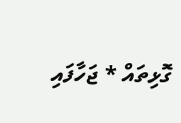ގޮޅިތައް * ޖަހާފައި